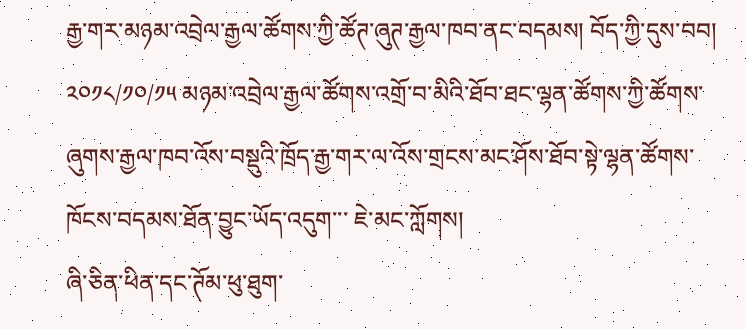རྒྱ་གར་མཉམ་འབྲེལ་རྒྱལ་ཚོགས་ཀྱི་ཚོཊ་ཞུཊ་རྒྱལ་ཁབ་ནང་བདམས། བོད་ཀྱི་དུས་བབ། ༢༠༡༨/༡༠/༡༥ མཉམ་འབྲེལ་རྒྱལ་ཚོགས་འགྲོ་བ་མིའི་ཐོབ་ཐང་ལྷན་ཚོགས་ཀྱི་ཚོགས་ཞུགས་རྒྱལ་ཁབ་འོས་བསྡུའི་ཁྲོད་རྒྱ་གར་ལ་འོས་གྲངས་མང་ཤོས་ཐོབ་སྟེ་ལྷན་ཚོགས་ཁོངས་བདམས་ཐོན་བྱུང་ཡོད་འདུག་་་ ཇེ་མང་ཀློགས།
ཞི་ཅིན་ཕིན་དང་ཊོམ་ཕུ་ཐུག་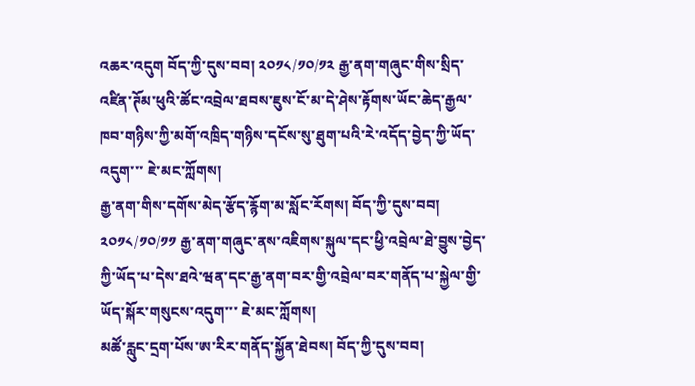འཆར་འདུག བོད་ཀྱི་དུས་བབ། ༢༠༡༨/༡༠/༡༢ རྒྱ་ནག་གཞུང་གིས་སྲིད་འཛིན་ཊོམ་ཕུའི་ཚོང་འབྲེལ་ཐབས་ཇུས་ངོ་མ་དེ་ཤེས་རྟོགས་ཡོང་ཆེད་རྒྱལ་ཁབ་གཉིས་ཀྱི་མགོ་འཁྲིད་གཉིས་དངོས་སུ་ཐུག་པའི་རེ་འདོད་བྱེད་ཀྱི་ཡོད་འདུག་་་ ཇེ་མང་ཀློགས།
རྒྱ་ནག་གིས་དགོས་མེད་རྩོད་རྙོག་མ་སློང་རོགས། བོད་ཀྱི་དུས་བབ། ༢༠༡༨/༡༠/༡༡ རྒྱ་ནག་གཞུང་ནས་འཇིགས་སྐུལ་དང་ཕྱི་འབྲེལ་ཐེ་བྱུས་བྱེད་ཀྱི་ཡོད་པ་དེས་ཐའེ་ཝན་དང་རྒྱ་ནག་བར་གྱི་འབྲེལ་བར་གནོད་པ་སྐྱེལ་གྱི་ཡོད་སྐོར་གསུངས་འདུག་་་ ཇེ་མང་ཀློགས།
མཚོ་རླུང་དྲག་པོས་ཨ་རིར་གནོད་སྐྱོན་ཐེབས། བོད་ཀྱི་དུས་བབ།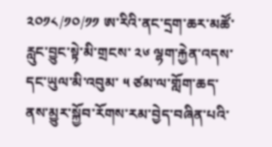༢༠༡༨/༡༠/༡༡ ཨ་རིའི་ནང་དྲག་ཆར་མཚོ་རླུང་བྱུང་སྟེ་མི་གྲངས་ ༢༦ ལྷག་རྐྱེན་འདས་དང་ཡུལ་མི་འབུམ་ ༥ ཙམ་ལ་གློག་ཆད་ནས་མྱུར་སྐྱོབ་རོགས་རམ་བྱེད་བཞིན་པའི་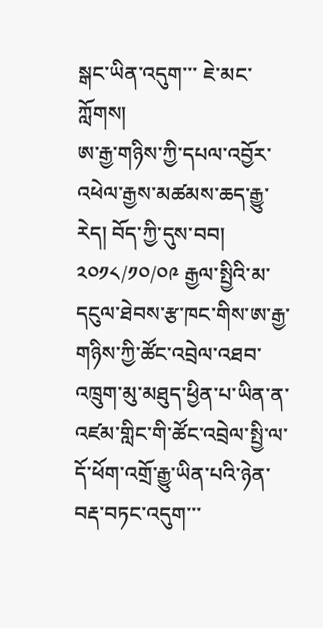སྒང་ཡིན་འདུག་་་ ཇེ་མང་ཀློགས།
ཨ་རྒྱ་གཉིས་ཀྱི་དཔལ་འབྱོར་འཕེལ་རྒྱས་མཚམས་ཆད་རྒྱུ་རེད། བོད་ཀྱི་དུས་བབ། ༢༠༡༨/༡༠/༠༩ རྒྱལ་སྤྱིའི་མ་དངུལ་ཐེབས་རྩ་ཁང་གིས་ཨ་རྒྱ་གཉིས་ཀྱི་ཚོང་འབྲེལ་འཐབ་འཁྲུག་མུ་མཐུད་ཕྱིན་པ་ཡིན་ན་འཛམ་གླིང་གི་ཚོང་འབྲེལ་སྤྱི་ལ་དོ་ཕོག་འགྲོ་རྒྱུ་ཡིན་པའི་ཉེན་བརྡ་བཏང་འདུག་་་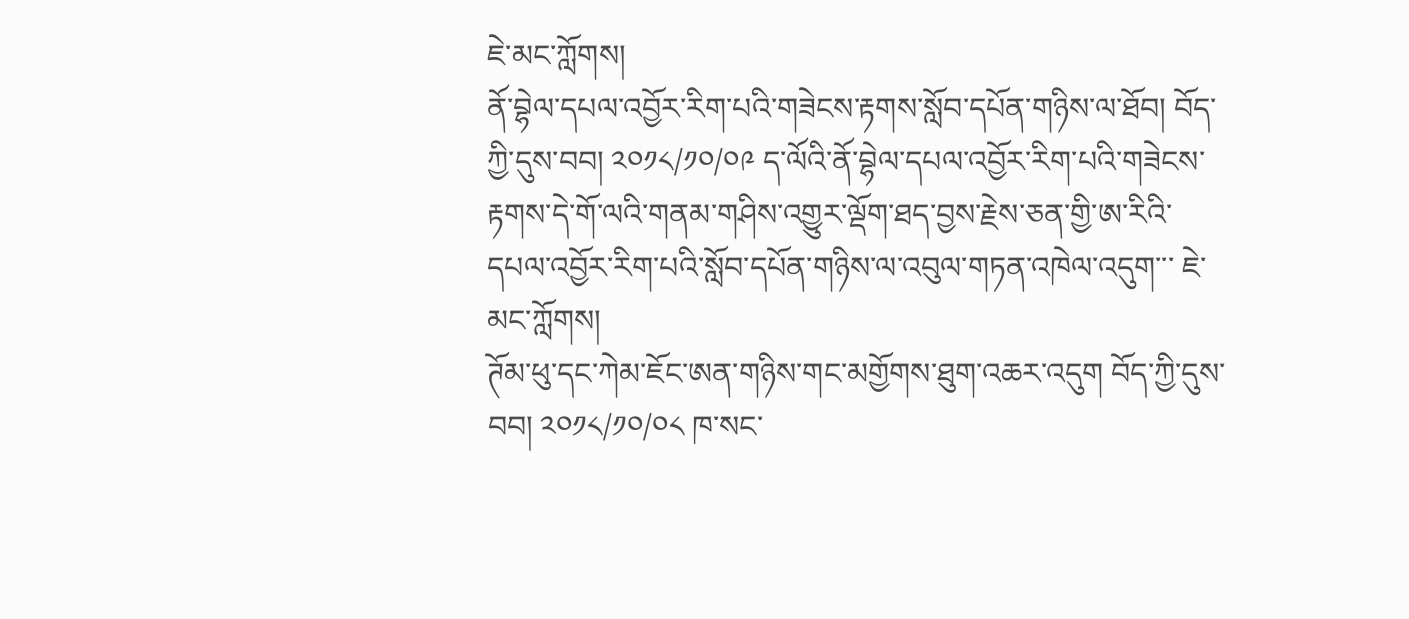ཇེ་མང་ཀློགས།
ནོ་བྷེལ་དཔལ་འབྱོར་རིག་པའི་གཟེངས་རྟགས་སློབ་དཔོན་གཉིས་ལ་ཐོབ། བོད་ཀྱི་དུས་བབ། ༢༠༡༨/༡༠/༠༩ ད་ལོའི་ནོ་བྷེལ་དཔལ་འབྱོར་རིག་པའི་གཟེངས་རྟགས་དེ་གོ་ལའི་གནམ་གཤིས་འགྱུར་ལྡོག་ཐད་བྱས་རྗེས་ཅན་གྱི་ཨ་རིའི་དཔལ་འབྱོར་རིག་པའི་སློབ་དཔོན་གཉིས་ལ་འབུལ་གཏན་འཁེལ་འདུག་་་ ཇེ་མང་ཀློགས།
ཊོམ་ཕུ་དང་ཀེམ་ཇོང་ཨན་གཉིས་གང་མགྱོགས་ཐུག་འཆར་འདུག བོད་ཀྱི་དུས་བབ། ༢༠༡༨/༡༠/༠༨ ཁ་སང་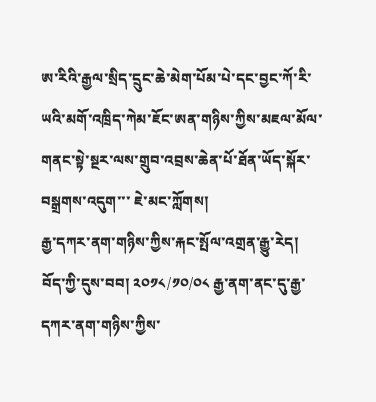ཨ་རིའི་རྒྱལ་སྲིད་དྲུང་ཆེ་མེག་པོམ་པེ་དང་བྱང་ཀོ་རི་ཡའི་མགོ་འཁྲིད་ཀེམ་ཇོང་ཨན་གཉིས་ཀྱིས་མཇལ་མོལ་གནང་སྟེ་སྔར་ལས་གྲུབ་འབྲས་ཆེན་པོ་ཐོན་ཡོད་སྐོར་བསྒྲགས་འདུག་་་ ཇེ་མང་ཀློགས།
རྒྱ་དཀར་ནག་གཉིས་ཀྱིས་རྐང་སྤོལ་འགྲན་རྒྱུ་རེད། བོད་ཀྱི་དུས་བབ། ༢༠༡༨/༡༠/༠༨ རྒྱ་ནག་ནང་དུ་རྒྱ་དཀར་ནག་གཉིས་ཀྱིས་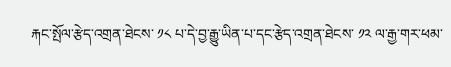རྐང་སྤོལ་རྩེད་འགྲན་ཐེངས་ ༡༨ པ་དེ་བྱ་རྒྱུ་ཡིན་པ་དང་རྩེད་འགྲན་ཐེངས་ ༡༢ ལ་རྒྱ་གར་ཕམ་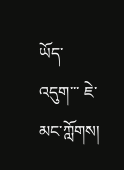ཡོད་འདུག་་་ ཇེ་མང་ཀློགས།